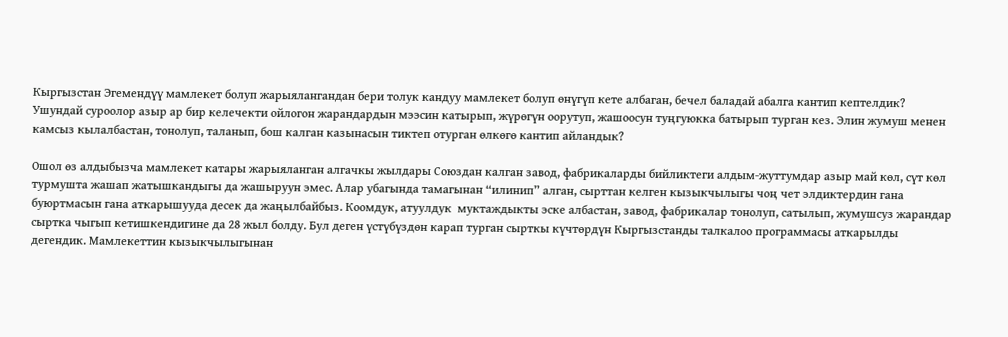Кыргызстан Эгемендүү мамлекет болуп жарыялангандан бери толук кандуу мамлекет болуп өнүгүп кете албаган, бечел баладай абалга кантип кептелдик? Ушундай суроолор азыр ар бир келечекти ойлогон жарандардын мээсин катырып, жүрөгүн оорутуп, жашоосун туңгуюкка батырып турган кез. Элин жумуш менен камсыз кылалбастан, тонолуп, таланып, бош калган казынасын тиктеп отурган өлкөгө кантип айландык?

Ошол өз алдыбызча мамлекет катары жарыяланган алгачкы жылдары Союздан калган завод, фабрикаларды бийликтеги алдым-жуттумдар азыр май көл, сүт көл турмушта жашап жатышкандыгы да жашыруун эмес. Алар убагында тамагынан “илинип” алган, сырттан келген кызыкчылыгы чоң чет элдиктердин гана буюртмасын гана аткарышууда десек да жаңылбайбыз. Коомдук, атуулдук  муктаждыкты эске албастан, завод, фабрикалар тонолуп, сатылып, жумушсуз жарандар сыртка чыгып кетишкендигине да 28 жыл болду. Бул деген үстүбүздөн карап турган сырткы күчтөрдүн Кыргызстанды талкалоо программасы аткарылды дегендик. Мамлекеттин кызыкчылыгынан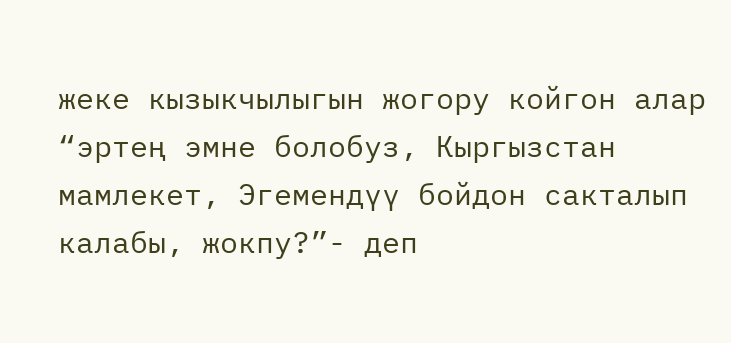жеке кызыкчылыгын жогору койгон алар “эртең эмне болобуз, Кыргызстан мамлекет, Эгемендүү бойдон сакталып калабы, жокпу?”- деп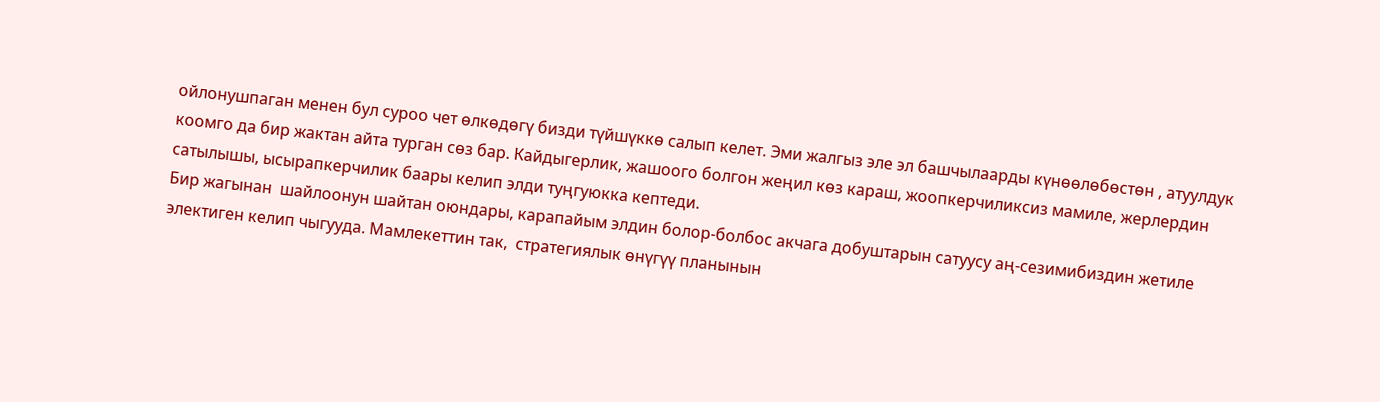ойлонушпаган менен бул суроо чет өлкөдөгү бизди түйшүккө салып келет. Эми жалгыз эле эл башчылаарды күнөөлөбөстөн , атуулдук  коомго да бир жактан айта турган сөз бар. Кайдыгерлик, жашоого болгон жеңил көз караш, жоопкерчиликсиз мамиле, жерлердин сатылышы, ысырапкерчилик баары келип элди туңгуюкка кептеди.
Бир жагынан  шайлоонун шайтан оюндары, карапайым элдин болор-болбос акчага добуштарын сатуусу аң-сезимибиздин жетиле электиген келип чыгууда. Мамлекеттин так,  стратегиялык өнүгүү планынын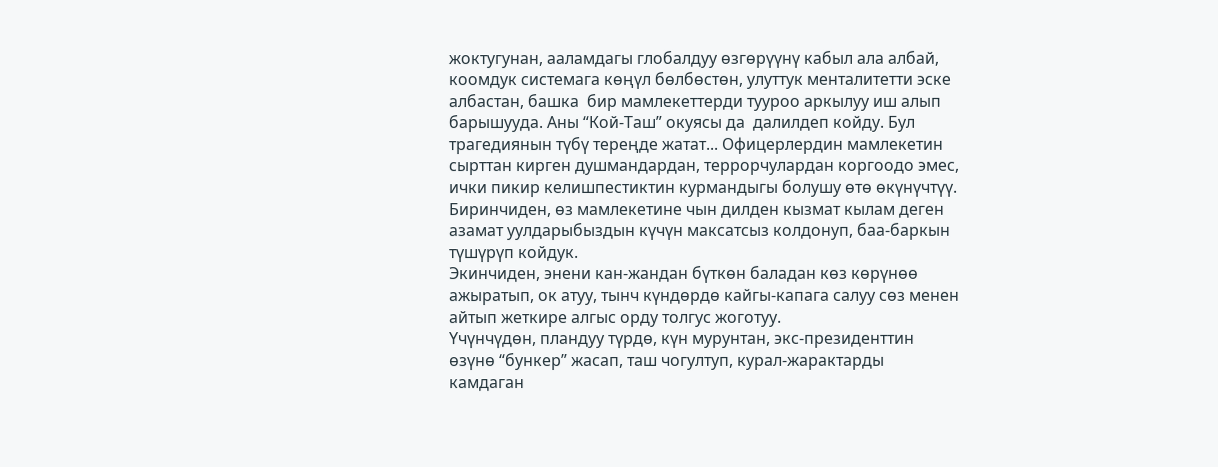жоктугунан, ааламдагы глобалдуу өзгөрүүнү кабыл ала албай, коомдук системага көңүл бөлбөстөн, улуттук менталитетти эске албастан, башка  бир мамлекеттерди тууроо аркылуу иш алып барышууда. Аны “Кой-Таш” окуясы да  далилдеп койду. Бул трагедиянын түбү тереңде жатат... Офицерлердин мамлекетин сырттан кирген душмандардан, террорчулардан коргоодо эмес, ички пикир келишпестиктин курмандыгы болушу өтө өкүнүчтүү.
Биринчиден, өз мамлекетине чын дилден кызмат кылам деген азамат уулдарыбыздын күчүн максатсыз колдонуп, баа-баркын түшүрүп койдук.
Экинчиден, энени кан-жандан бүткөн баладан көз көрүнөө ажыратып, ок атуу, тынч күндөрдө кайгы-капага салуу сөз менен айтып жеткире алгыс орду толгус жоготуу.
Үчүнчүдөн, пландуу түрдө, күн мурунтан, экс-президенттин өзүнө “бункер” жасап, таш чогултуп, курал-жарактарды камдаган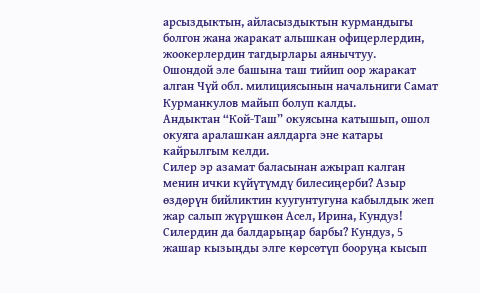арсыздыктын, айласыздыктын курмандыгы болгон жана жаракат алышкан офицерлердин, жоокерлердин тагдырлары аянычтуу.
Ошондой эле башына таш тийип оор жаракат алган Чүй обл. милициясынын начальниги Самат Курманкулов майып болуп калды.
Андыктан “Кой-Таш” окуясына катышып, ошол окуяга аралашкан аялдарга эне катары кайрылгым келди.
Силер эр азамат баласынан ажырап калган менин ички күйүтүмдү билесиңерби? Азыр өздөрүн бийликтин куугунтугуна кабылдык жеп жар салып жүрүшкөн Асел, Ирина, Кундуз! Силердин да балдарыңар барбы? Кундуз, 5 жашар кызыңды элге көрсөтүп бооруңа кысып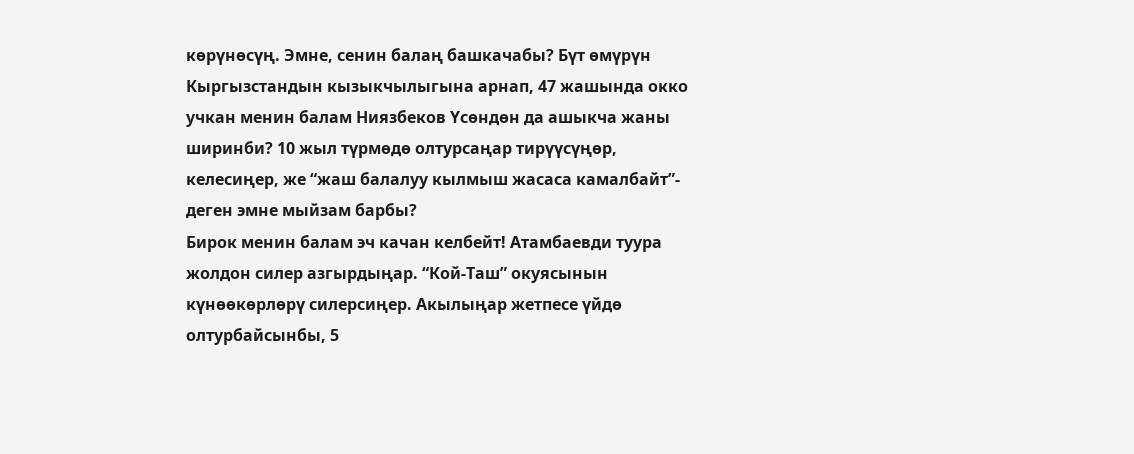көрүнөсүң. Эмне, сенин балаң башкачабы? Бүт өмүрүн Кыргызстандын кызыкчылыгына арнап, 47 жашында окко учкан менин балам Ниязбеков Үсөндөн да ашыкча жаны ширинби? 10 жыл түрмөдө олтурсаңар тирүүсүңөр, келесиңер, же “жаш балалуу кылмыш жасаса камалбайт”- деген эмне мыйзам барбы?
Бирок менин балам эч качан келбейт! Атамбаевди туура жолдон силер азгырдыңар. “Кой-Таш” окуясынын күнөөкөрлөрү силерсиңер. Акылыңар жетпесе үйдө олтурбайсынбы, 5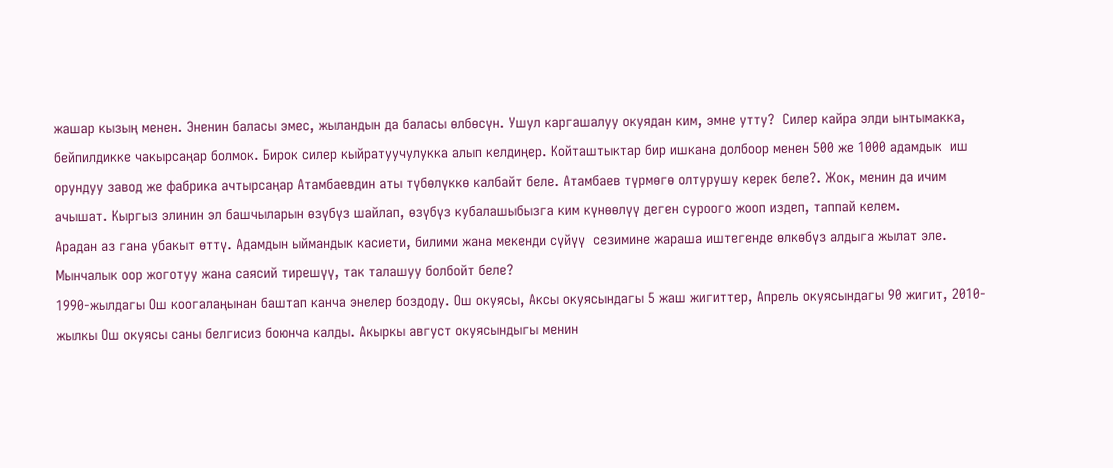жашар кызың менен. Эненин баласы эмес, жыландын да баласы өлбөсүн. Ушул каргашалуу окуядан ким, эмне утту?  Силер кайра элди ынтымакка, бейпилдикке чакырсаңар болмок. Бирок силер кыйратуучулукка алып келдиңер. Койташтыктар бир ишкана долбоор менен 500 же 1000 адамдык  иш орундуу завод же фабрика ачтырсаңар Атамбаевдин аты түбөлүккө калбайт беле. Атамбаев түрмөгө олтурушу керек беле?. Жок, менин да ичим ачышат. Кыргыз элинин эл башчыларын өзүбүз шайлап, өзүбүз кубалашыбызга ким күнөөлүү деген суроого жооп издеп, таппай келем.
Арадан аз гана убакыт өттү. Адамдын ыймандык касиети, билими жана мекенди сүйүү  сезимине жараша иштегенде өлкөбүз алдыга жылат эле. Мынчалык оор жоготуу жана саясий тирешүү, так талашуу болбойт беле?
1990-жылдагы Ош коогалаңынан баштап канча энелер боздоду. Ош окуясы, Аксы окуясындагы 5 жаш жигиттер, Апрель окуясындагы 90 жигит, 2010-жылкы Ош окуясы саны белгисиз боюнча калды. Акыркы август окуясындыгы менин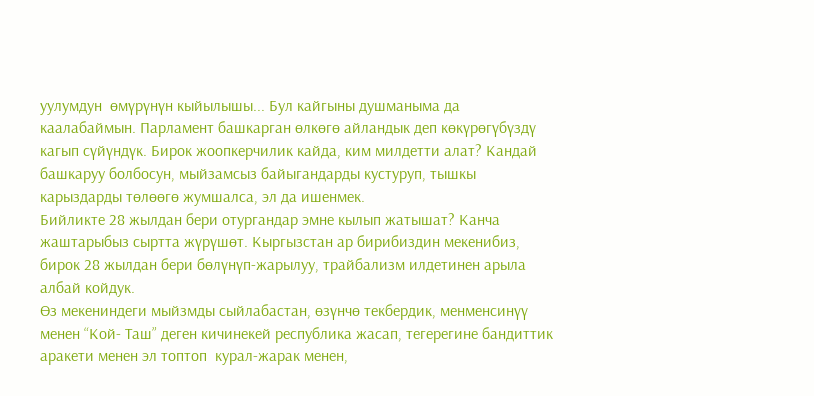уулумдун  өмүрүнүн кыйылышы... Бул кайгыны душманыма да каалабаймын. Парламент башкарган өлкөгө айландык деп көкүрөгүбүздү кагып сүйүндүк. Бирок жоопкерчилик кайда, ким милдетти алат? Кандай башкаруу болбосун, мыйзамсыз байыгандарды кустуруп, тышкы карыздарды төлөөгө жумшалса, эл да ишенмек.
Бийликте 28 жылдан бери отургандар эмне кылып жатышат? Канча жаштарыбыз сыртта жүрүшөт. Кыргызстан ар бирибиздин мекенибиз, бирок 28 жылдан бери бөлүнүп-жарылуу, трайбализм илдетинен арыла албай койдук.
Өз мекениндеги мыйзмды сыйлабастан, өзүнчө текбердик, менменсинүү  менен “Кой- Таш” деген кичинекей республика жасап, тегерегине бандиттик  аракети менен эл топтоп  курал-жарак менен,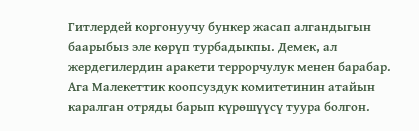Гитлердей коргонуучу бункер жасап алгандыгын баарыбыз эле көрүп турбадыкпы. Демек, ал жердегилердин аракети террорчулук менен барабар. Ага Малекеттик коопсуздук комитетинин атайын каралган отряды барып күрөшүүсү туура болгон.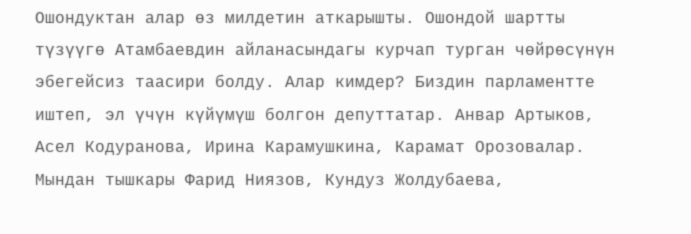Ошондуктан алар өз милдетин аткарышты. Ошондой шартты түзүүгө Атамбаевдин айланасындагы курчап турган чөйрөсүнүн эбегейсиз таасири болду. Алар кимдер? Биздин парламентте иштеп, эл үчүн күйүмүш болгон депуттатар. Анвар Артыков, Асел Кодуранова, Ирина Карамушкина, Карамат Орозовалар. Мындан тышкары Фарид Ниязов, Кундуз Жолдубаева,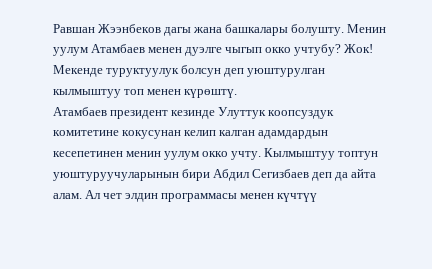Равшан Жээнбеков дагы жана башкалары болушту. Менин уулум Атамбаев менен дуэлге чыгып окко учтубу? Жок! Мекенде туруктуулук болсун деп уюштурулган кылмыштуу топ менен күрөштү.
Атамбаев президент кезинде Улуттук коопсуздук комитетине кокусунан келип калган адамдардын кесепетинен менин уулум окко учту. Кылмыштуу топтун уюштуруучуларынын бири Абдил Сегизбаев деп да айта алам. Ал чет элдин программасы менен күчтүү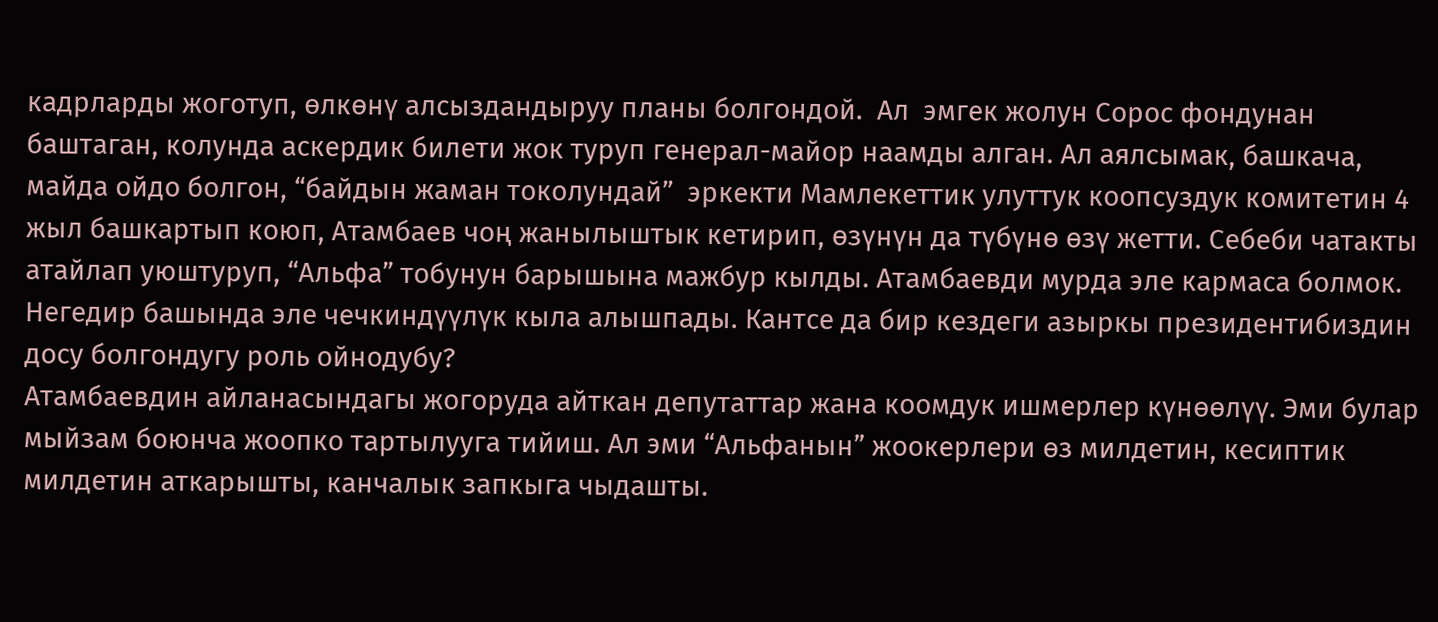кадрларды жоготуп, өлкөнү алсыздандыруу планы болгондой.  Ал  эмгек жолун Сорос фондунан  баштаган, колунда аскердик билети жок туруп генерал-майор наамды алган. Ал аялсымак, башкача, майда ойдо болгон, “байдын жаман токолундай”  эркекти Мамлекеттик улуттук коопсуздук комитетин 4 жыл башкартып коюп, Атамбаев чоң жанылыштык кетирип, өзүнүн да түбүнө өзү жетти. Себеби чатакты атайлап уюштуруп, “Альфа” тобунун барышына мажбур кылды. Атамбаевди мурда эле кармаса болмок. Негедир башында эле чечкиндүүлүк кыла алышпады. Кантсе да бир кездеги азыркы президентибиздин досу болгондугу роль ойнодубу?
Атамбаевдин айланасындагы жогоруда айткан депутаттар жана коомдук ишмерлер күнөөлүү. Эми булар мыйзам боюнча жоопко тартылууга тийиш. Ал эми “Альфанын” жоокерлери өз милдетин, кесиптик милдетин аткарышты, канчалык запкыга чыдашты.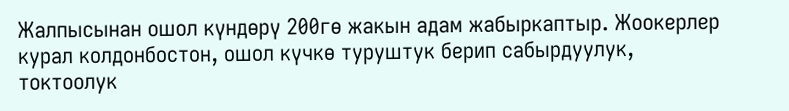Жалпысынан ошол күндөрү 200гө жакын адам жабыркаптыр. Жоокерлер курал колдонбостон, ошол күчкө туруштук берип сабырдуулук, токтоолук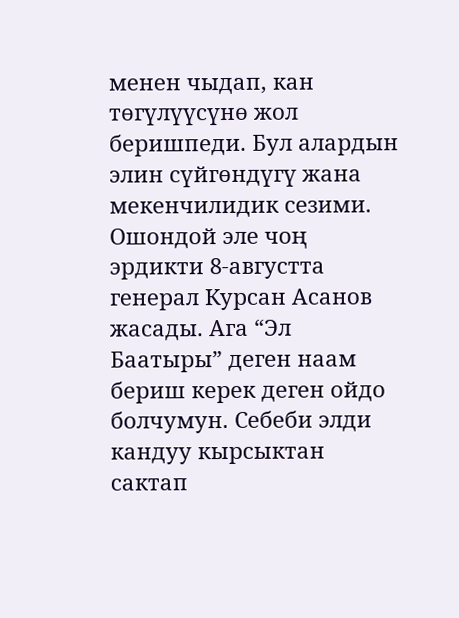менен чыдап, кан төгүлүүсүнө жол беришпеди. Бул алардын элин сүйгөндүгү жана мекенчилидик сезими.
Ошондой эле чоң эрдикти 8-августта генерал Курсан Асанов жасады. Ага “Эл Баатыры” деген наам бериш керек деген ойдо болчумун. Себеби элди кандуу кырсыктан сактап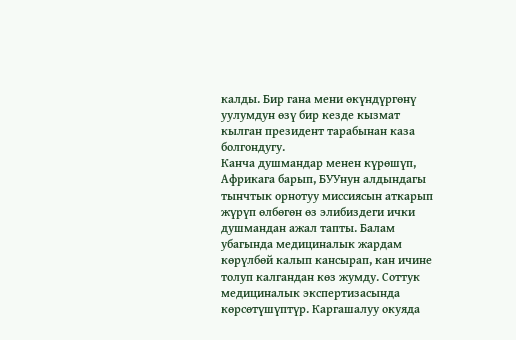калды. Бир гана мени өкүндүргөнү уулумдун өзү бир кезде кызмат кылган президент тарабынан каза болгондугу.
Канча душмандар менен күрөшүп, Африкага барып, БУУнун алдындагы тынчтык орнотуу миссиясын аткарып жүрүп өлбөгөн өз элибиздеги ички душмандан ажал тапты. Балам  убагында медициналык жардам көрүлбөй калып кансырап, кан ичине толуп калгандан көз жумду. Соттук медициналык экспертизасында көрсөтүшүптүр. Каргашалуу окуяда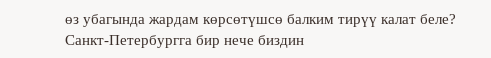өз убагында жардам көрсөтүшсө балким тирүү калат беле?
Санкт-Петербургга бир нече биздин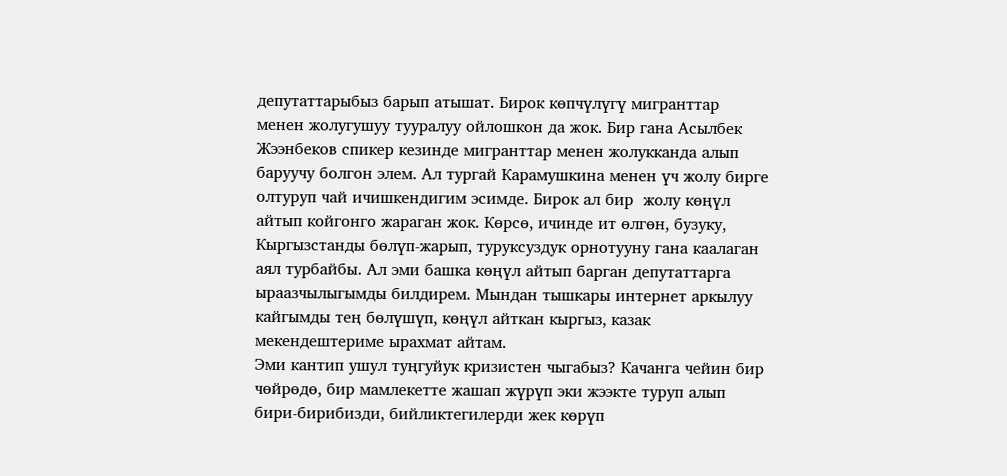депутаттарыбыз барып атышат. Бирок көпчүлүгү мигранттар менен жолугушуу тууралуу ойлошкон да жок. Бир гана Асылбек Жээнбеков спикер кезинде мигранттар менен жолукканда алып баруучу болгон элем. Ал тургай Карамушкина менен үч жолу бирге олтуруп чай ичишкендигим эсимде. Бирок ал бир  жолу көңүл айтып койгонго жараган жок. Көрсө, ичинде ит өлгөн, бузуку, Кыргызстанды бөлүп-жарып, туруксуздук орнотууну гана каалаган аял турбайбы. Ал эми башка көңүл айтып барган депутаттарга ыраазчылыгымды билдирем. Мындан тышкары интернет аркылуу кайгымды тең бөлүшүп, көңүл айткан кыргыз, казак мекендештериме ырахмат айтам.
Эми кантип ушул туңгуйук кризистен чыгабыз? Качанга чейин бир чөйрөдө, бир мамлекетте жашап жүрүп эки жээкте туруп алып бири-бирибизди, бийликтегилерди жек көрүп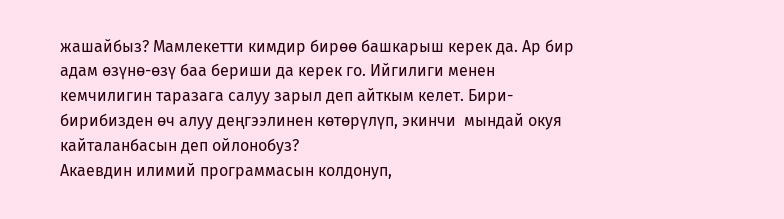жашайбыз? Мамлекетти кимдир бирөө башкарыш керек да. Ар бир адам өзүнө-өзү баа бериши да керек го. Ийгилиги менен кемчилигин таразага салуу зарыл деп айткым келет. Бири-бирибизден өч алуу деңгээлинен көтөрүлүп, экинчи  мындай окуя кайталанбасын деп ойлонобуз?
Акаевдин илимий программасын колдонуп,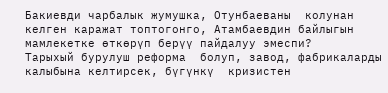Бакиевди чарбалык жумушка, Отунбаеваны  колунан келген каражат топтогонго, Атамбаевдин байлыгын мамлекетке өткөрүп берүү пайдалуу эмеспи?
Тарыхый бурулуш реформа  болуп, завод, фабрикаларды калыбына келтирсек, бүгүнкү  кризистен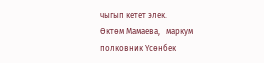чыгып кетет элек.
Өктөм Мамаева,   маркум полковник Үсөнбек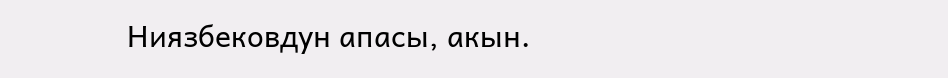Ниязбековдун апасы, акын.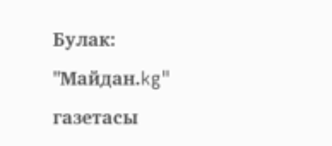Булак: "Майдан.kg" газетасы